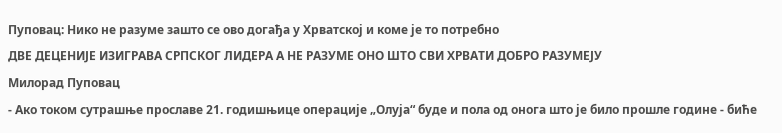Пуповац: Нико не разуме зашто се ово догађа у Хрватској и коме је то потребно
ДВЕ ДЕЦЕНИЈЕ ИЗИГРАВА СРПСКОГ ЛИДЕРА А НЕ РАЗУМЕ ОНО ШТО СВИ ХРВАТИ ДОБРО РАЗУМЕЈУ
Милорад Пуповац
- Ако током сутрашње прославе 21. годишњице операције „Олуја“ буде и пола од онога што је било прошле године - биће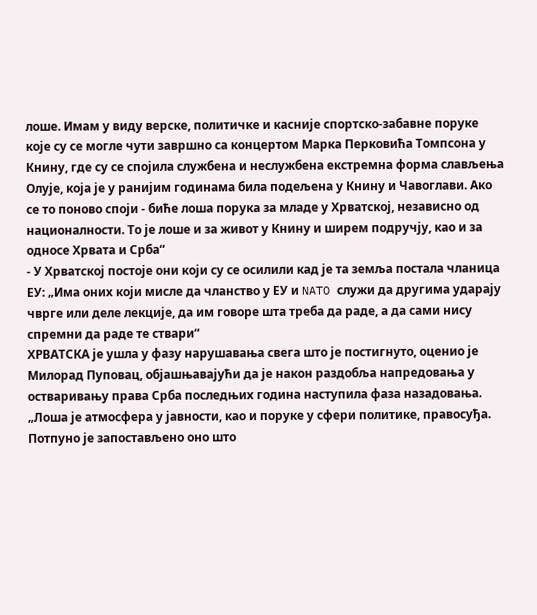лоше. Имам у виду верске, политичке и касније спортско-забавне поруке које су се могле чути завршно са концертом Марка Перковића Томпсона у Книну, где су се спојила службена и неслужбена екстремна форма слављења Олује, која је у ранијим годинама била подељена у Книну и Чавоглави. Ако се то поново споји - биће лоша порука за младе у Хрватској, независно од националности. То је лоше и за живот у Книну и ширем подручју, као и за односе Хрвата и Срба“
- У Хрватској постоје они који су се осилили кад је та земља постала чланица ЕУ: „Има оних који мисле да чланство у ЕУ и NATO служи да другима ударају чврге или деле лекције, да им говоре шта треба да раде, а да сами нису спремни да раде те ствари“
ХРВАТСКА је ушла у фазу нарушавања свега што је постигнуто, оценио је Милорад Пуповац, објашњавајући да је након раздобља напредовања у остваривању права Срба последњих година наступила фаза назадовања.
„Лоша је атмосфера у јавности, као и поруке у сфери политике, правосуђа. Потпуно је запостављено оно што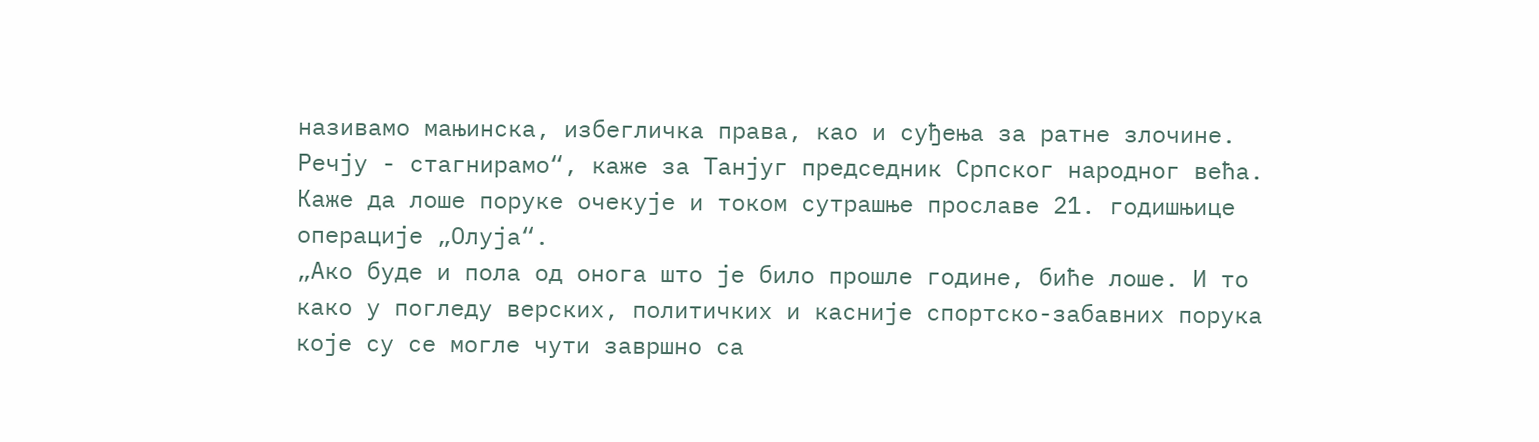називамо мањинска, избегличка права, као и суђења за ратне злочине. Речју - стагнирамо“, каже за Танјуг председник Српског народног већа.
Каже да лоше поруке очекује и током сутрашње прославе 21. годишњице операције „Олуја“.
„Ако буде и пола од онога што је било прошле године, биће лоше. И то како у погледу верских, политичких и касније спортско-забавних порука које су се могле чути завршно са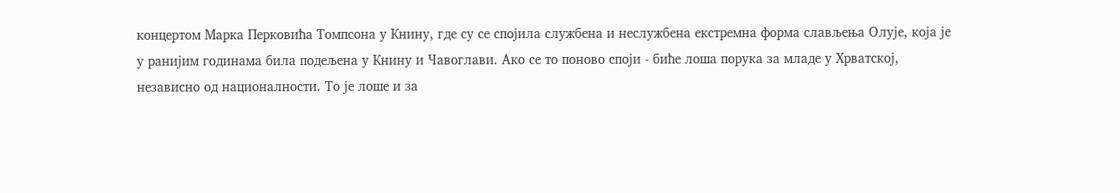концертом Марка Перковића Томпсона у Книну, где су се спојила службена и неслужбена екстремна форма слављења Олује, која је у ранијим годинама била подељена у Книну и Чавоглави. Ако се то поново споји - биће лоша порука за младе у Хрватској, независно од националности. То је лоше и за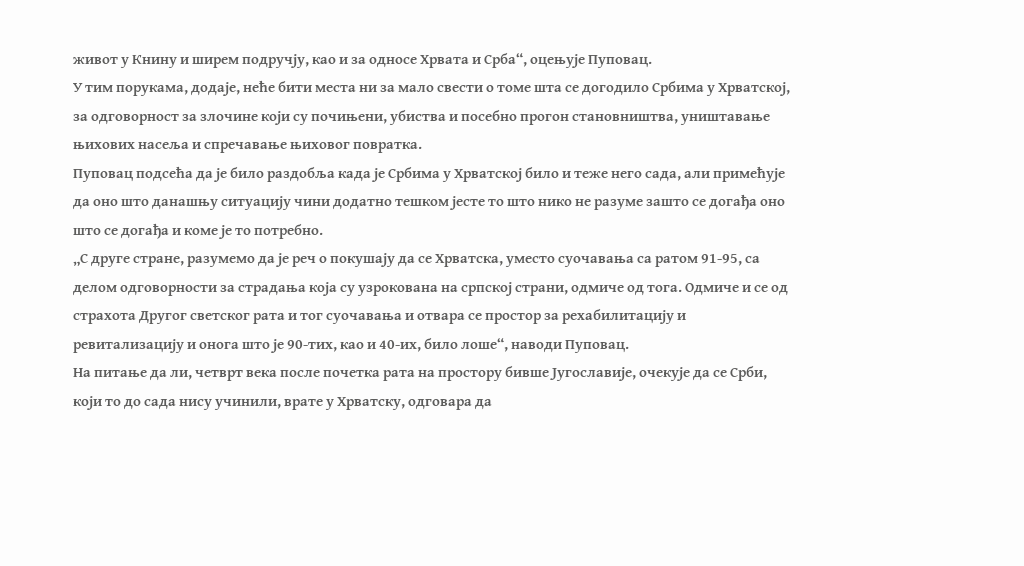живот у Книну и ширем подручју, као и за односе Хрвата и Срба“, оцењује Пуповац.
У тим порукама, додаје, неће бити места ни за мало свести о томе шта се догодило Србима у Хрватској, за одговорност за злочине који су почињени, убиства и посебно прогон становништва, уништавање њихових насеља и спречавање њиховог повратка.
Пуповац подсећа да је било раздобља када је Србима у Хрватској било и теже него сада, али примећује да оно што данашњу ситуацију чини додатно тешком јесте то што нико не разуме зашто се догађа оно што се догађа и коме је то потребно.
„С друге стране, разумемо да је реч о покушају да се Хрватска, уместо суочавања са ратом 91-95, са делом одговорности за страдања која су узрокована на српској страни, одмиче од тога. Одмиче и се од страхота Другог светског рата и тог суочавања и отвара се простор за рехабилитацију и ревитализацију и онога што је 90-тих, као и 40-их, било лоше“, наводи Пуповац.
На питање да ли, четврт века после почетка рата на простору бивше Југославије, очекује да се Срби, који то до сада нису учинили, врате у Хрватску, одговара да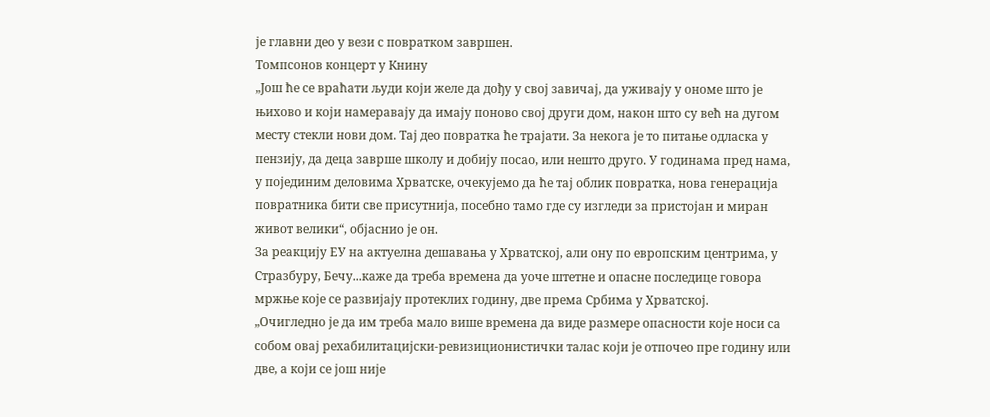је главни део у вези с повратком завршен.
Томпсонов концерт у Книну
„Још ће се враћати људи који желе да дођу у свој завичај, да уживају у ономе што је њихово и који намеравају да имају поново свој други дом, након што су већ на дугом месту стекли нови дом. Тај део повратка ће трајати. За некога је то питање одласка у пензију, да деца заврше школу и добију посао, или нешто друго. У годинама пред нама, у појединим деловима Хрватске, очекујемо да ће тај облик повратка, нова генерација повратника бити све присутнија, посебно тамо где су изгледи за пристојан и миран живот велики“, објаснио је он.
За реакцију ЕУ на актуелна дешавања у Хрватској, али ону по европским центрима, у Стразбуру, Бечу...каже да треба времена да уоче штетне и опасне последице говора мржње које се развијају протеклих годину, две према Србима у Хрватској.
„Очигледно је да им треба мало више времена да виде размере опасности које носи са собом овај рехабилитацијски-ревизиционистички талас који је отпочео пре годину или две, а који се још није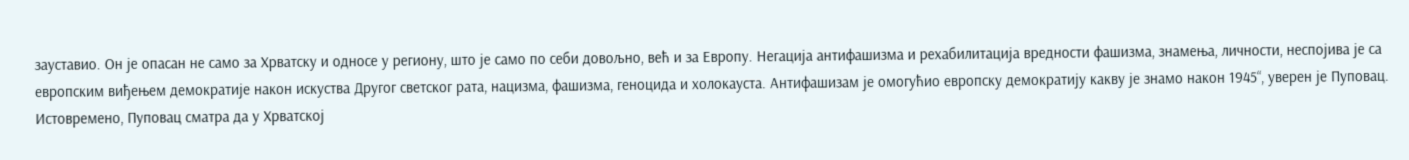зауставио. Он је опасан не само за Хрватску и односе у региону, што је само по себи довољно, већ и за Европу. Негација антифашизма и рехабилитација вредности фашизма, знамења, личности, неспојива је са европским виђењем демократије након искуства Другог светског рата, нацизма, фашизма, геноцида и холокауста. Антифашизам је омогућио европску демократију какву је знамо након 1945“, уверен је Пуповац.
Истовремено, Пуповац сматра да у Хрватској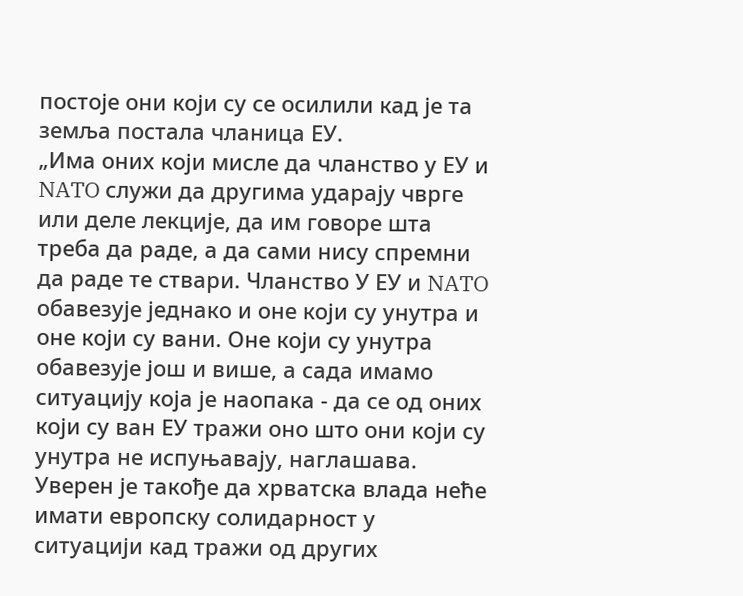постоје они који су се осилили кад је та земља постала чланица ЕУ.
„Има оних који мисле да чланство у ЕУ и NATO служи да другима ударају чврге или деле лекције, да им говоре шта треба да раде, а да сами нису спремни да раде те ствари. Чланство У ЕУ и NATO обавезује једнако и оне који су унутра и оне који су вани. Оне који су унутра обавезује још и више, а сада имамо ситуацију која је наопака - да се од оних који су ван ЕУ тражи оно што они који су унутра не испуњавају, наглашава.
Уверен је такође да хрватска влада неће имати европску солидарност у ситуацији кад тражи од других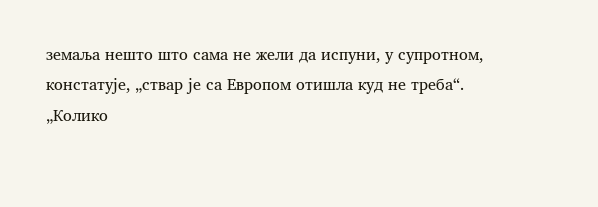земаља нешто што сама не жели да испуни, у супротном, констатује, „ствар је са Европом отишла куд не треба“.
„Колико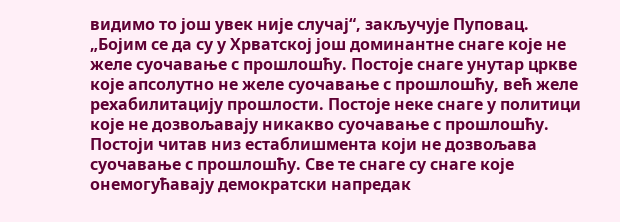видимо то још увек није случај“, закључује Пуповац.
„Бојим се да су у Хрватској још доминантне снаге које не желе суочавање с прошлошћу. Постоје снаге унутар цркве које апсолутно не желе суочавање с прошлошћу, већ желе рехабилитацију прошлости. Постоје неке снаге у политици које не дозвољавају никакво суочавање с прошлошћу. Постоји читав низ естаблишмента који не дозвољава суочавање с прошлошћу. Све те снаге су снаге које онемогућавају демократски напредак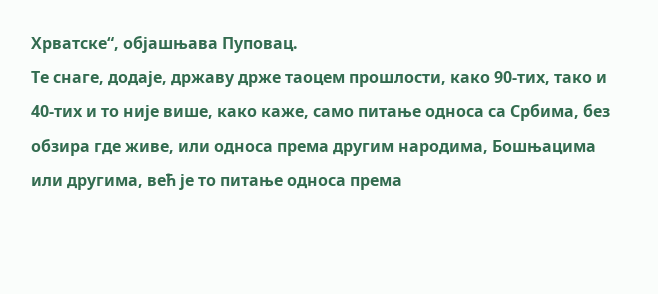Хрватске“, објашњава Пуповац.
Те снаге, додаје, државу држе таоцем прошлости, како 90-тих, тако и 40-тих и то није више, како каже, само питање односа са Србима, без обзира где живе, или односа према другим народима, Бошњацима или другима, већ је то питање односа према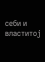себи и властитој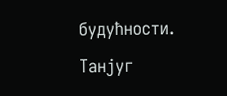будућности.
Танјуг